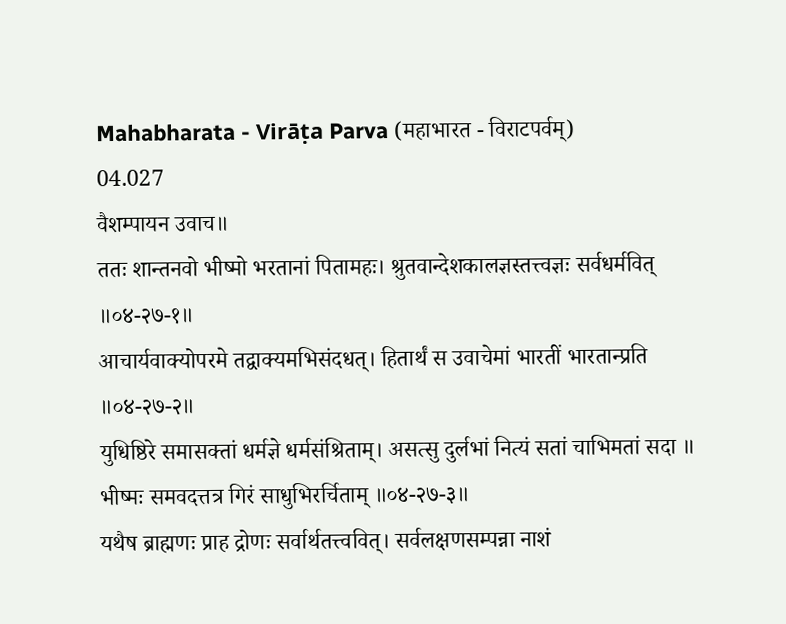Mahabharata - Virāṭa Parva (महाभारत - विराटपर्वम्)
04.027
वैशम्पायन उवाच॥
ततः शान्तनवो भीष्मो भरतानां पितामहः। श्रुतवान्देशकालज्ञस्तत्त्वज्ञः सर्वधर्मवित् ॥०४-२७-१॥
आचार्यवाक्योपरमे तद्वाक्यमभिसंदधत्। हितार्थं स उवाचेमां भारतीं भारतान्प्रति ॥०४-२७-२॥
युधिष्ठिरे समासक्तां धर्मज्ञे धर्मसंश्रिताम्। असत्सु दुर्लभां नित्यं सतां चाभिमतां सदा ॥ भीष्मः समवदत्तत्र गिरं साधुभिरर्चिताम् ॥०४-२७-३॥
यथैष ब्राह्मणः प्राह द्रोणः सर्वार्थतत्त्ववित्। सर्वलक्षणसम्पन्ना नाशं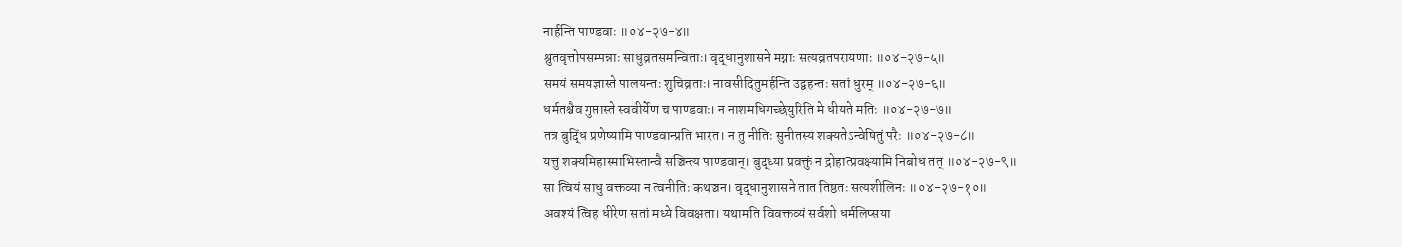नार्हन्ति पाण्डवाः ॥०४-२७-४॥
श्रुतवृत्तोपसम्पन्नाः साधुव्रतसमन्विताः। वृद्धानुशासने मग्नाः सत्यव्रतपरायणाः ॥०४-२७-५॥
समयं समयज्ञास्ते पालयन्तः शुचिव्रताः। नावसीदितुमर्हन्ति उद्वहन्तः सतां धुरम् ॥०४-२७-६॥
धर्मतश्चैव गुप्तास्ते स्ववीर्येण च पाण्डवाः। न नाशमधिगच्छेयुरिति मे धीयते मतिः ॥०४-२७-७॥
तत्र बुद्धिं प्रणेष्यामि पाण्डवान्प्रति भारत। न तु नीतिः सुनीतस्य शक्यतेऽन्वेषितुं परैः ॥०४-२७-८॥
यत्तु शक्यमिहास्माभिस्तान्वै सञ्चिन्त्य पाण्डवान्। बुद्ध्या प्रवक्तुं न द्रोहात्प्रवक्ष्यामि निबोध तत् ॥०४-२७-९॥
सा त्वियं साधु वक्तव्या न त्वनीतिः कथञ्चन। वृद्धानुशासने तात तिष्ठतः सत्यशीलिनः ॥०४-२७-१०॥
अवश्यं त्विह धीरेण सतां मध्ये विवक्षता। यथामति विवक्तव्यं सर्वशो धर्मलिप्सया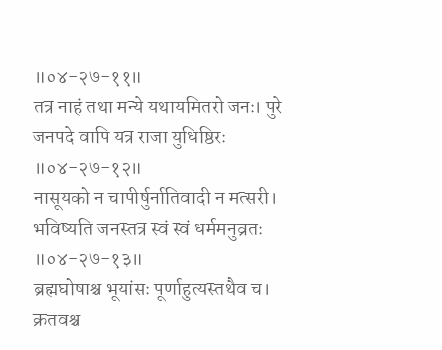॥०४-२७-११॥
तत्र नाहं तथा मन्ये यथायमितरो जनः। पुरे जनपदे वापि यत्र राजा युधिष्ठिरः ॥०४-२७-१२॥
नासूयको न चापीर्षुर्नातिवादी न मत्सरी। भविष्यति जनस्तत्र स्वं स्वं धर्ममनुव्रतः ॥०४-२७-१३॥
ब्रह्मघोषाश्च भूयांसः पूर्णाहुत्यस्तथैव च। क्रतवश्च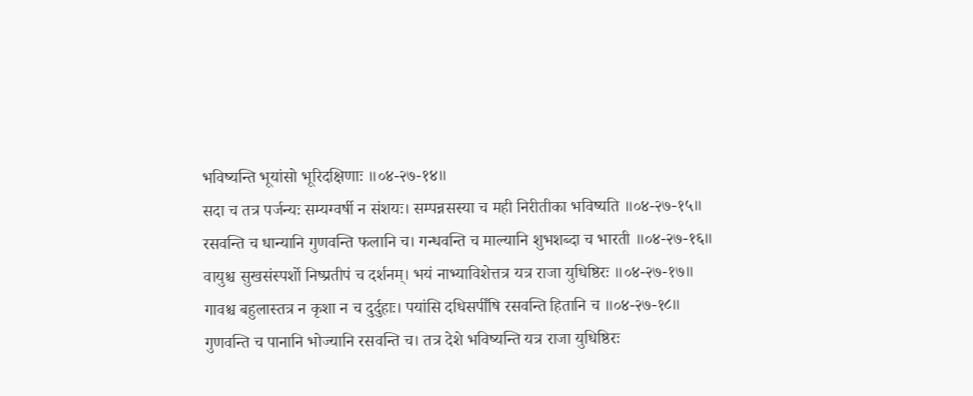भविष्यन्ति भूयांसो भूरिदक्षिणाः ॥०४-२७-१४॥
सदा च तत्र पर्जन्यः सम्यग्वर्षी न संशयः। सम्पन्नसस्या च मही निरीतीका भविष्यति ॥०४-२७-१५॥
रसवन्ति च धान्यानि गुणवन्ति फलानि च। गन्धवन्ति च माल्यानि शुभशब्दा च भारती ॥०४-२७-१६॥
वायुश्च सुखसंस्पर्शो निष्प्रतीपं च दर्शनम्। भयं नाभ्याविशेत्तत्र यत्र राजा युधिष्ठिरः ॥०४-२७-१७॥
गावश्च बहुलास्तत्र न कृशा न च दुर्दुहाः। पयांसि दधिसर्पींषि रसवन्ति हितानि च ॥०४-२७-१८॥
गुणवन्ति च पानानि भोज्यानि रसवन्ति च। तत्र देशे भविष्यन्ति यत्र राजा युधिष्ठिरः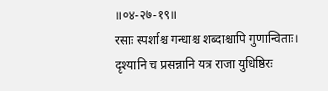॥०४-२७-१९॥
रसाः स्पर्शाश्च गन्धाश्च शब्दाश्चापि गुणान्विताः। दृश्यानि च प्रसन्नानि यत्र राजा युधिष्ठिरः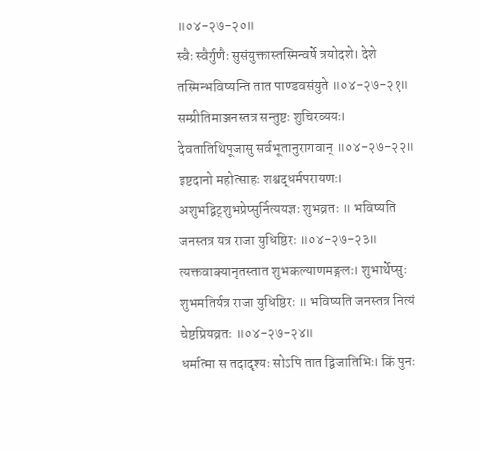॥०४-२७-२०॥
स्वैः स्वैर्गुणैः सुसंयुक्तास्तस्मिन्वर्षे त्रयोदशे। देशे तस्मिन्भविष्यन्ति तात पाण्डवसंयुते ॥०४-२७-२१॥
सम्प्रीतिमाञ्जनस्तत्र सन्तुष्टः शुचिरव्ययः। देवतातिथिपूजासु सर्वभूतानुरागवान् ॥०४-२७-२२॥
इष्टदानो महोत्साहः शश्वद्धर्मपरायणः। अशुभद्विट्शुभप्रेप्सुर्नित्ययज्ञः शुभव्रतः ॥ भविष्यति जनस्तत्र यत्र राजा युधिष्ठिरः ॥०४-२७-२३॥
त्यक्तवाक्यानृतस्तात शुभकल्याणमङ्गलः। शुभार्थेप्सुः शुभमतिर्यत्र राजा युधिष्ठिरः ॥ भविष्यति जनस्तत्र नित्यं चेष्टप्रियव्रतः ॥०४-२७-२४॥
धर्मात्मा स तदादृश्यः सोऽपि तात द्विजातिभिः। किं पुनः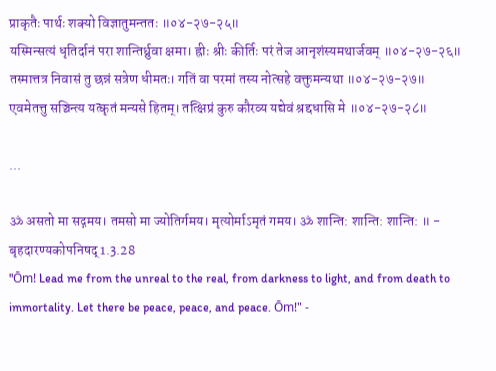प्राकृतैः पार्थः शक्यो विज्ञातुमन्ततः ॥०४-२७-२५॥
यस्मिन्सत्यं धृतिर्दानं परा शान्तिर्ध्रुवा क्षमा। ह्रीः श्रीः कीर्तिः परं तेज आनृशंस्यमथार्जवम् ॥०४-२७-२६॥
तस्मात्तत्र निवासं तु छन्नं सत्रेण धीमतः। गतिं वा परमां तस्य नोत्सहे वक्तुमन्यथा ॥०४-२७-२७॥
एवमेतत्तु सञ्चिन्त्य यत्कृतं मन्यसे हितम्। तत्क्षिप्रं कुरु कौरव्य यद्येवं श्रद्दधासि मे ॥०४-२७-२८॥

...

ॐ असतो मा सद्गमय। तमसो मा ज्योतिर्गमय। मृत्योर्माऽमृतं गमय। ॐ शान्ति: शान्ति: शान्ति: ॥ - बृहदारण्यकोपनिषद् 1.3.28
"Ōm! Lead me from the unreal to the real, from darkness to light, and from death to immortality. Let there be peace, peace, and peace. Ōm!" -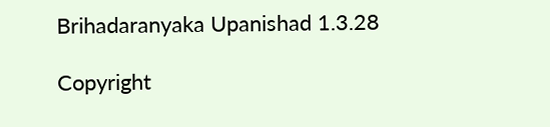Brihadaranyaka Upanishad 1.3.28

Copyright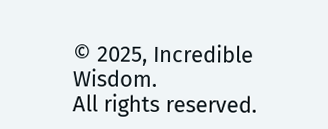© 2025, Incredible Wisdom.
All rights reserved.